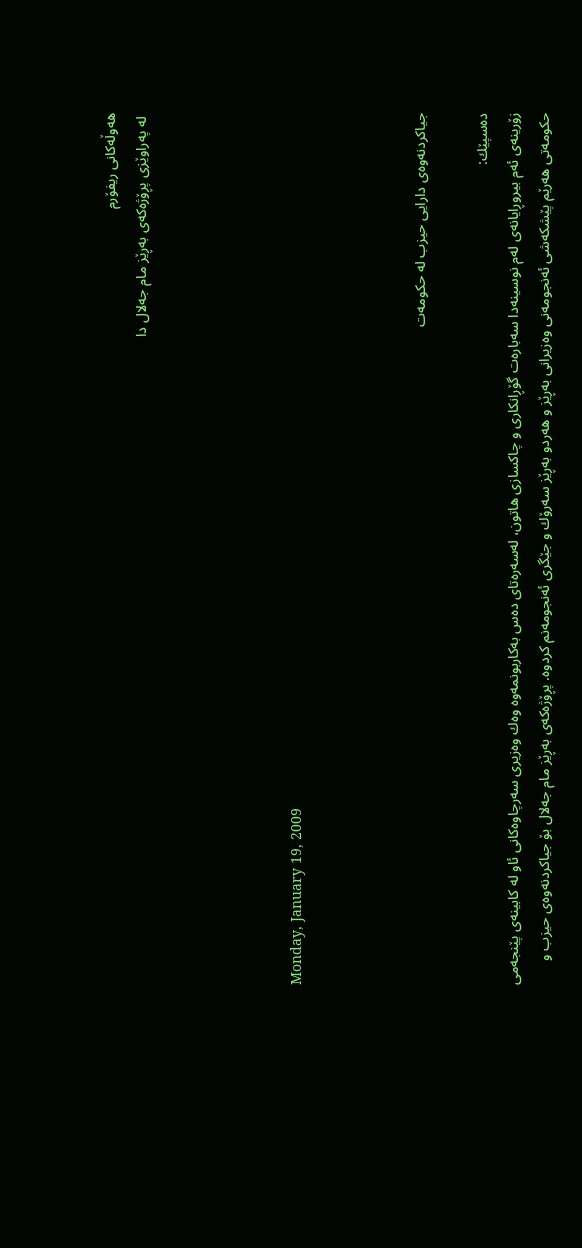هه‌وڵه‌كانی‌ ریفۆرم
 له‌ په‌راوێزی‌ پڕۆژه‌كه‌ی‌ به‌ڕێز مام جه‌لال دا




Monday, January 19, 2009



جیاكردنه‌وه‌ی‌ دارایی‌ حیزب له‌ حكومه‌ت

ده‌سپێك:
زۆرینه‌ی‌ ئه‌م بیروڕایانه‌ی‌ له‌م نوسینه‌دا سه‌باره‌ت گۆڕانكاری‌ و چاكسازی‌ هاتون، له‌سه‌ره‌تای‌ ده‌س به‌كاربونمه‌وه‌ وه‌ك وه‌زیری‌ سه‌رچاوه‌كانی‌ ئاو له‌ كابینه‌ی‌ پێنجه‌می‌ حكومه‌تی‌ هه‌رێم پێشكه‌شی‌ ئه‌نجومه‌نی‌ وه‌زیرانی‌ به‌ڕێز و هه‌ردو به‌ڕێز سه‌رۆك و جێگری‌ ئه‌نجومه‌نم كردوه‌. پڕۆژه‌كه‌ی‌ به‌ڕێز مام جه‌لال بۆ جیاكردنه‌وه‌ی‌ حیزب و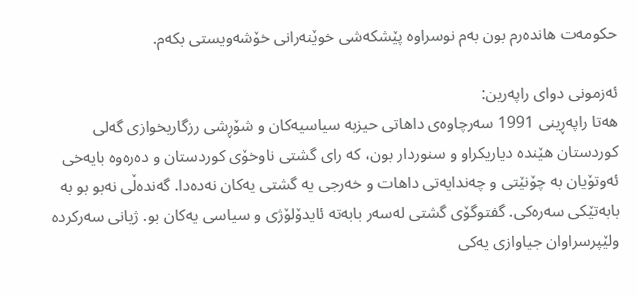حكومه‌ت هانده‌رم بون به‌م نوسراوه‌ پێشكه‌شی‌ خوێنه‌رانی‌ خۆشه‌ویستی‌ بكه‌م.

ئه‌زمونی‌ دوای‌ راپه‌رین:
هه‌تا راپه‌ڕینی‌ 1991 سه‌رچاوه‌ی‌ داهاتی‌ حیزبه‌ سیاسیه‌كان و شۆڕشی‌ رزگاریخوازی‌ گه‌لی‌ كوردستان هێنده‌ دیاریكراو و سنوردار بون، كه‌ رای‌ گشتی‌ ناوخۆی‌ كوردستان و ده‌ره‌وه‌ بایه‌خی‌ ئه‌وتۆیان به‌ چۆنێتی‌ و چه‌ندایه‌تی‌ داهات و خه‌رجی‌ یه‌ گشتی‌ یه‌كان نه‌ده‌دا. گه‌نده‌ڵی‌ نه‌بو بو به‌ بابه‌تێكی‌ سه‌ره‌كی‌. گفتوگۆی‌ گشتی‌ له‌سه‌ر بابه‌ته‌ ئایدۆلۆژی‌ و سیاسی‌ یه‌كان بو. ژیانی‌ سه‌ركرده‌ ولێپرسراوان جیاوازی‌ یه‌كی‌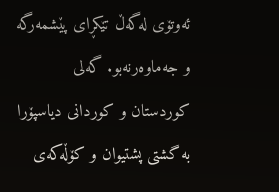ئه‌وتۆی‌ له‌گه‌ڵ تێكڕای‌ پێشمه‌رگه‌ و جه‌ماوه‌رنه‌بو. گه‌لی‌ كوردستان و كوردانی‌ دیاسپۆرا به‌ گشتی‌ پشتیوان و كۆڵه‌كه‌ی‌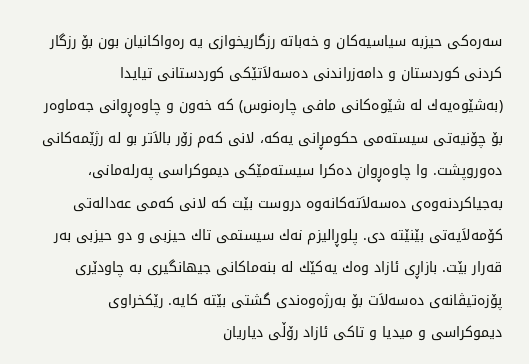سه‌ره‌كی‌ حیزبه‌ سیاسیه‌كان و خه‌باته‌ رزگاریخوازی‌ یه‌ ره‌واكانیان بون بۆ رزگار كردنی‌ كوردستان و دامه‌زراندنی‌ ده‌سه‌لاَتێكی‌ كوردستانی‌ تیایدا (به‌شێوه‌یه‌ك له‌ شێوه‌كانی‌ مافی‌ چاره‌نوس) كه‌ خه‌ون و چاوه‌ڕوانی‌ جه‌ماوه‌ر بۆ چۆنیه‌تی‌ سیسته‌می‌ حكومڕانی‌ یه‌كه‌، لانی‌ كه‌م زۆر بالاَتر بو له‌ رژێمه‌كانی‌ ده‌وروپشت. وا چاوه‌ڕوان ده‌كرا سیسته‌مێكی‌ دیموكراسی‌ په‌رله‌مانی‌، به‌جیاكردنه‌وه‌ی‌ ده‌سه‌لاَته‌كانه‌وه‌ دروست بێت كه‌ لانی‌ كه‌می‌ عه‌داله‌تی‌ كۆمه‌لاَیه‌تی‌ بێنێته‌ دی‌. پلوڕالیزم نه‌ك سیستمی‌ تاك حیزبی‌ و دو حیزبی‌ به‌ر قه‌رار بێت. بازاڕی‌ ئازاد وه‌ك یه‌كێك له‌ بنه‌ماكانی‌ جیهانگیری‌ به‌ چاودێری‌ پۆزه‌تیڤانه‌ی‌ ده‌سه‌لاَت بۆ به‌رژه‌وه‌ندی‌ گشتی‌ بێته‌ كایه‌. رێكخراوی‌ دیموكراسی‌ و میدیا و تاكی‌ ئازاد رۆڵی‌ دیاریان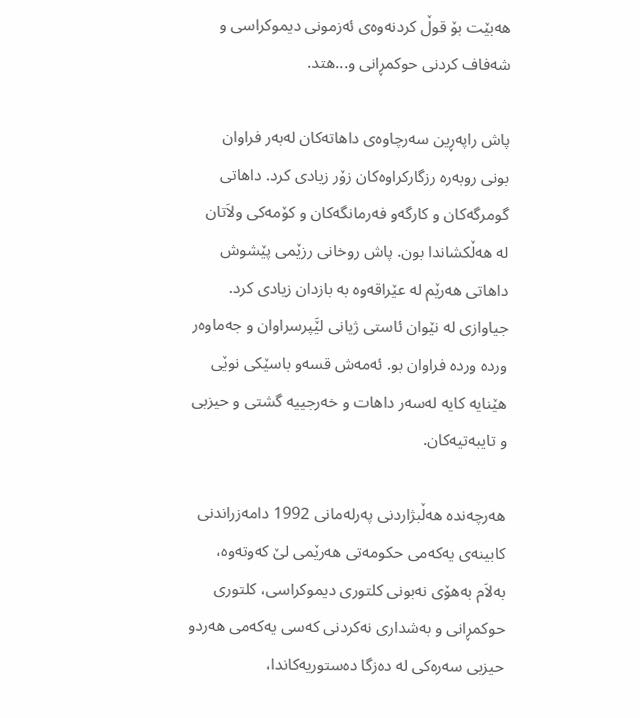هه‌بێت بۆ قوڵ كردنه‌وه‌ی‌ ئه‌زمونی‌ دیموكراسی و شه‌فاف كردنی‌ حوكمڕانی‌ و...هتد.

پاش راپه‌ڕین سه‌رچاوه‌ی‌ داهاته‌كان له‌به‌ر فراوان بونی‌ روبه‌ره‌ رزگاركراوه‌كان زۆر زیادی‌ كرد. داهاتی‌ گومرگه‌كان و كارگه‌و فه‌رمانگه‌كان و كۆمه‌كی‌ ولاَتان له‌ هه‌ڵكشاندا بون. پاش روخانی‌ رزێمی‌ پێشوش داهاتی‌ هه‌رێم له‌ عێراقه‌وه‌ به‌ بازدان زیادی‌ كرد. جیاوازی‌ له‌ نێوان ئاستی‌ ژیانی‌ لێَپرسراوان و جه‌ماوه‌ر ورده‌ ورده‌ فراوان بو. ئه‌مه‌ش قسه‌و باسێكی‌ نوێی‌ هێنایه‌ كایه‌ له‌سه‌ر داهات و خه‌رجییه‌ گشتی‌ و حیزبی‌ و تایبه‌تیه‌كان.

هه‌رچه‌نده‌ هه‌ڵبژاردنی‌ په‌رله‌مانی‌ 1992 دامه‌زراندنی‌ كابینه‌ی‌ یه‌كه‌می‌ حكومه‌تی‌ هه‌رێمی‌ لێ‌ كه‌وته‌وه‌، به‌لاَم به‌هۆی‌ نه‌بونی‌ كلتوری‌ دیموكراسی‌، كلتوری‌ حوكمڕانی‌ و به‌شداری‌ نه‌كردنی‌ كه‌سی‌ یه‌كه‌می‌ هه‌ردو حیزبی‌ سه‌ره‌كی‌ له‌ ده‌زگا ده‌ستوریه‌كاندا،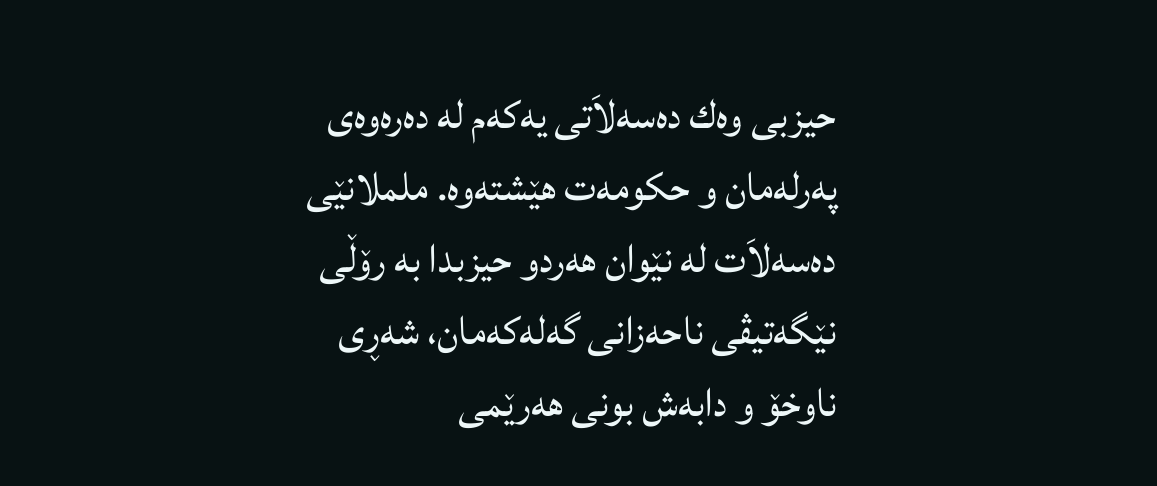حیزبی‌ وه‌ك ده‌سه‌لاَتی‌ یه‌كه‌م له‌ ده‌ره‌وه‌ی‌ په‌رله‌مان و حكومه‌ت هێشته‌وه‌. ململانێی‌ ده‌سه‌لاَت له‌ نێوان هه‌ردو حیزبدا به‌ رۆڵی‌ نێگه‌تیڤی‌ ناحه‌زانی‌ گه‌له‌كه‌مان، شه‌ڕی‌ ناوخۆ و دابه‌ش بونی‌ هه‌رێمی‌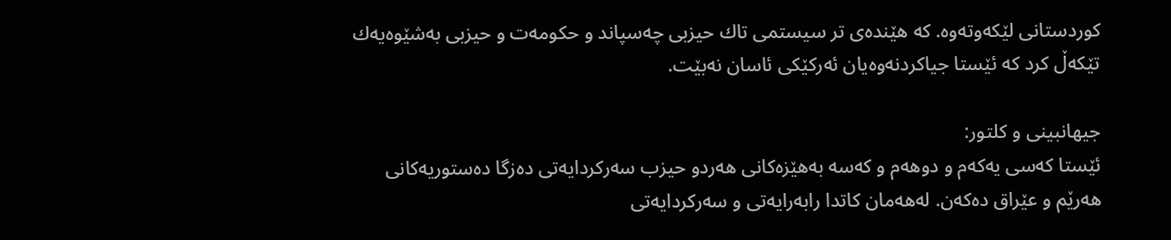كوردستانی‌ لێكه‌وته‌وه‌. كه‌ هێنده‌ی‌ تر سیستمی‌ تاك حیزبی‌ چه‌سپاند و حكومه‌ت و حیزبی‌ به‌شێوه‌یه‌ك تێكه‌ڵ كرد كه‌ ئێستا جیاكردنه‌وه‌یان ئه‌ركێكی‌ ئاسان نه‌بێت.

جیهانبینی‌ و كلتور:
ئێستا كه‌سی‌ یه‌كه‌م و دوهه‌م و كه‌سه‌ به‌هێزه‌كانی‌ هه‌ردو حیزب سه‌ركردایه‌تی‌ ده‌زگا ده‌ستوریه‌كانی‌ هه‌رێم و عێراق ده‌كه‌ن. له‌هه‌مان كاتدا رابه‌رایه‌تی‌ و سه‌ركردایه‌تی‌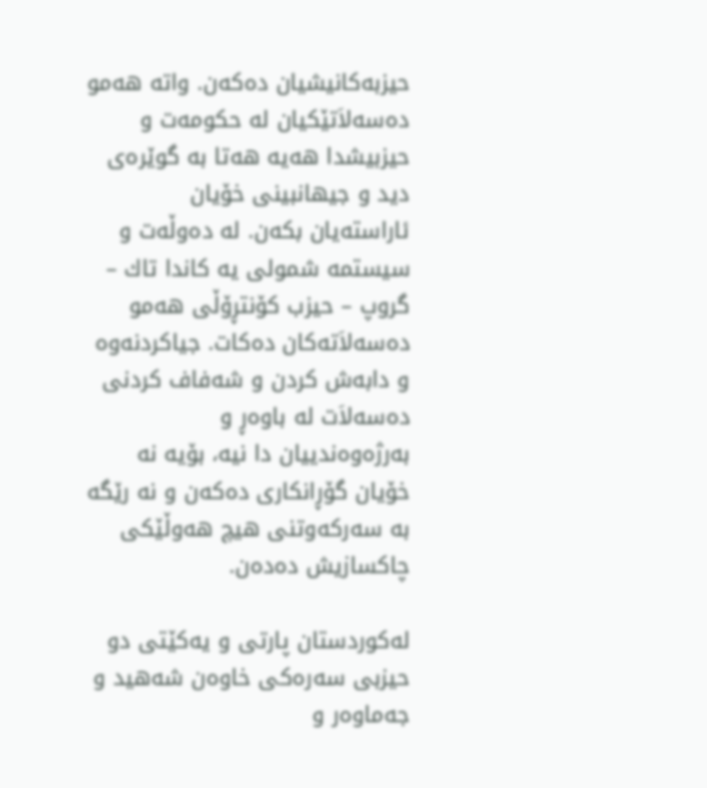حیزبه‌كانیشیان ده‌كه‌ن. واته‌ هه‌مو ده‌سه‌لاَتێكیان له‌ حكومه‌ت و حیزبیشدا هه‌یه‌ هه‌تا به‌ گوێره‌ی‌ دید و جیهانبینی‌ خۆیان ئاراسته‌یان بكه‌ن. له‌ ده‌وڵه‌ت و سیستمه‌ شمولی‌ یه‌ كاندا تاك – گروپ – حیزب كۆنتڕۆڵی‌ هه‌مو ده‌سه‌لاَته‌كان ده‌كات. جیاكردنه‌وه‌ و دابه‌ش كردن و شه‌فاف كردنی‌ ده‌سه‌لاَت له‌ باوه‌ڕ و به‌رژه‌وه‌ندییان دا نیه‌، بۆیه‌ نه‌ خۆیان گۆڕانكاری‌ ده‌كه‌ن و نه‌ رێگه‌ به‌ سه‌ركه‌وتنی‌ هیچ هه‌وڵێكی‌ چاكسازیش ده‌ده‌ن.

له‌كوردستان پارتی‌ و یه‌كێتی‌ دو حیزبی‌ سه‌ره‌كی‌ خاوه‌ن شه‌هید و جه‌ماوه‌ر و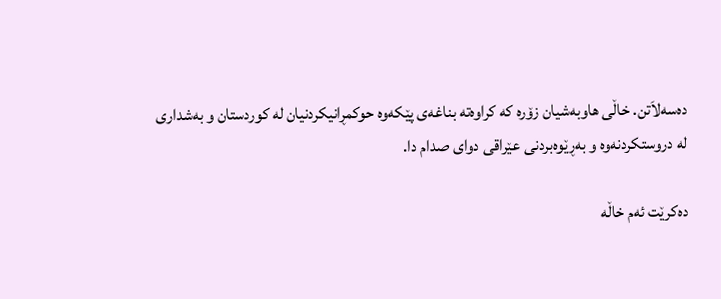ده‌سه‌لاَتن. خاڵی‌ هاوبه‌شیان زۆره‌ كه‌ كراوه‌ته‌ بناغه‌ی‌ پێكه‌وه‌ حوكمڕانیكردنیان له‌ كوردستان و به‌شداری‌ له‌ دروستكردنه‌وه‌ و به‌ڕێوه‌بردنی‌ عێراقی‌ دوای‌ صدام دا.

ده‌كرێت ئه‌م خاڵه‌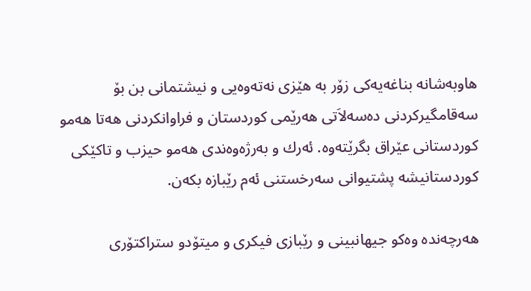هاوبه‌شانه‌ بناغه‌یه‌كی‌ زۆر به‌ هێزی‌ نه‌ته‌وه‌یی‌ و نیشتمانی‌ بن بۆ سه‌قامگیركردنی‌ ده‌سه‌لاَتی‌ هه‌رێمی‌ كوردستان و فراوانكردنی‌ هه‌تا هه‌مو كوردستانی‌ عێراق بگرێته‌وه‌. ئه‌رك و به‌رژه‌وه‌ندی‌ هه‌مو حیزب و تاكێكی‌ كوردستانیشه‌ پشتیوانی‌ سه‌رخستنی‌ ئه‌م رێبازه‌ بكه‌ن.

هه‌رچه‌نده‌ وه‌كو جیهانبینی‌ و رێبازی‌ فیكری‌ و میتۆدو ستراكتۆری‌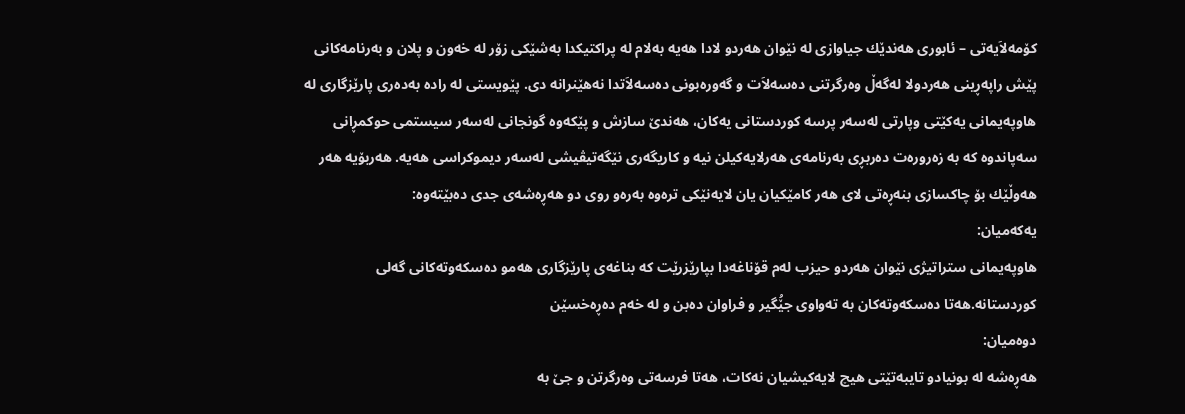كۆمه‌لاَیه‌تی‌ – ئابوری‌ هه‌ندێك جیاوازی‌ له‌ نێوان هه‌ردو لادا هه‌یه‌ به‌لام له‌ پراكتیكدا به‌شێكی‌ زۆر له‌ خه‌ون و پلان و به‌رنامه‌كانی‌ پێش راپه‌ڕینی‌ هه‌ردولا له‌گه‌ڵ وه‌رگرتنی‌ ده‌سه‌لاَت و گه‌وره‌بونی‌ ده‌سه‌لاَتدا نه‌هێنرانه‌ دی‌. پێویستی‌ له‌ راده‌ به‌ده‌ری‌ پارێزگاری‌ له‌ هاوپه‌یمانی‌ یه‌كێتی‌ وپارتی‌ له‌سه‌ر پرسه‌ كوردستانی‌ یه‌كان، هه‌ندێ‌ سازش و پێكه‌وه‌ گونجانی‌ له‌سه‌ر سیستمی‌ حوكمڕانی‌ سه‌پاندوه‌ كه‌ به‌ زه‌روره‌ت ده‌ربڕی‌ به‌رنامه‌ی‌ هه‌رلایه‌كیلن نیه‌ و كاریگه‌ری‌ نێگه‌تیڤیشی‌ له‌سه‌ر دیموكراسی‌ هه‌یه‌. هه‌ربۆیه‌ هه‌ر هه‌وڵێك بۆ چاكسازی‌ بنه‌ڕه‌تی‌ لای‌ هه‌ر كامێكیان یان لایه‌نێكی‌ تره‌وه‌ به‌ره‌و روی‌ دو هه‌ڕه‌شه‌ی‌ جدی‌ ده‌بێته‌وه‌:
یه‌كه‌میان:
هاوپه‌یمانی‌ ستراتیژی‌ نێوان هه‌ردو حیزب له‌م قۆناغه‌دا بپارێزرێت كه‌ بناغه‌ی‌ پارێزگاری‌ هه‌مو ده‌سكه‌وته‌كانی‌ گه‌لی‌ كوردستانه‌.هه‌تا ده‌سكه‌وته‌كان به‌ ته‌واوی جێُگیر و فراوان ده‌بن و له‌ خه‌م ده‌ڕه‌خسێن
دوه‌میان:
هه‌ڕه‌شه‌ له‌ بونیادو تایبه‌تێتی‌ هیچ لایه‌كیشیان نه‌كات، هه‌تا فرسه‌تی‌ وه‌رگرتن و جێ‌ به‌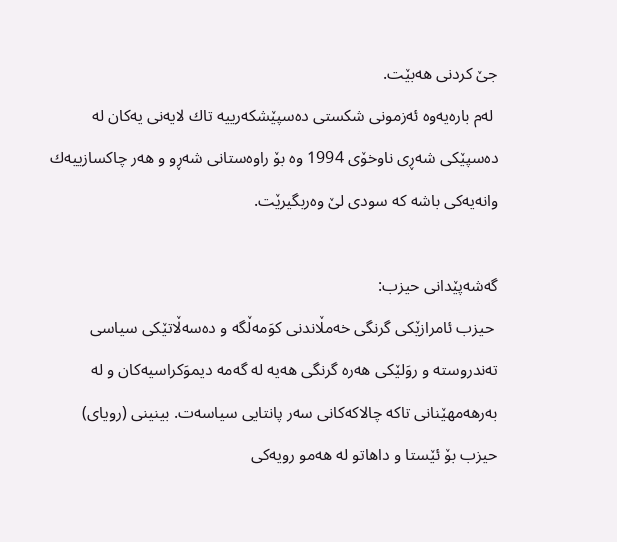جێ‌ كردنی‌ هه‌بێت.
 له‌م باره‌یه‌وه‌ ئه‌زمونی‌ شكستی‌ ده‌سپێشكه‌رییه‌ تاك لایه‌نی‌ یه‌كان له‌ ده‌سپێكی‌ شه‌ڕی‌ ناوخۆی‌ 1994 وه‌ بۆ راوه‌ستانی‌ شه‌ڕو و هه‌ر چاكسازییه‌ك وانه‌یه‌كی‌ باشه‌ كه‌ سودی‌ لێ‌ وه‌ربگیرێت.

گه‌شه‌پێدانی‌ حیزب:
 حیزب ئامرازێكی‌ گرنگی‌ خه‌مڵاندنی‌ كوَمه‌ڵگه‌ و ده‌سه‌ڵاتێكی‌ سیاسی‌ ته‌ندروسته‌ و روَلێكی‌ هه‌ره‌ گرنگی‌ هه‌یه‌ له‌ گه‌مه‌ دیموَكراسیه‌كان و له‌ به‌رهه‌مهێنانی‌ تاكه‌ چالاكه‌كانی‌ سه‌ر پانتایی‌ سیاسه‌ت. بینینی‌ (رویای‌) حیزب بۆ ئێستا و داهاتو له‌ هه‌مو رویه‌كی‌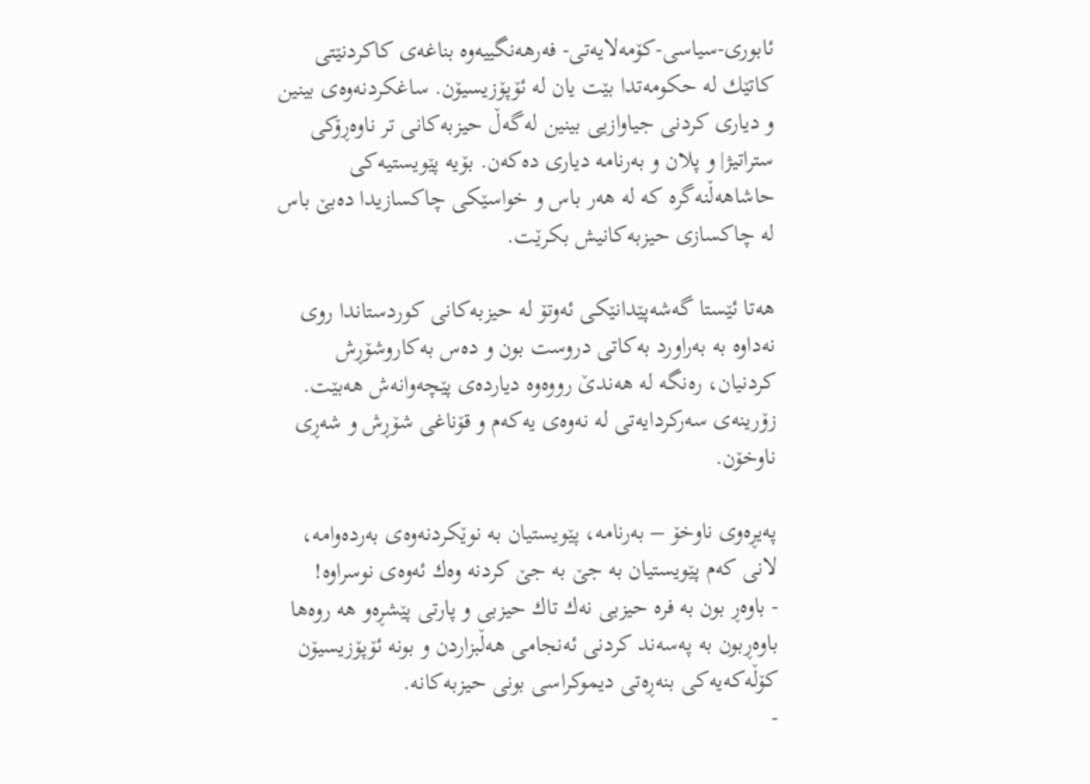ئابوری‌-سیاسی‌-كۆمه‌لایه‌تی‌- فه‌رهه‌نگییه‌وه‌ بناغه‌ی‌ كاكردنێتی‌ كاتێك له‌ حكومه‌تدا بێت یان له‌ ئۆپۆزیسیۆن. ساغكردنه‌وه‌ی‌ بینین و دیاری‌ كردنی‌ جیاوازیی بینین له‌گه‌ڵ حیزبه‌كانی‌ تر ناوه‌ڕۆكی‌ ستراتیژ| و پلان و به‌رنامه‌ دیاری‌ ده‌كه‌ن. بۆیه‌ پێویستیه‌كی‌ حاشاهه‌ڵنه‌گره‌ كه‌ له‌ هه‌ر باس و خواسێكی‌ چاكسازیدا ده‌بێ‌ باس له‌ چاكسازی‌ حیزبه‌كانیش بكرێت.

هه‌تا ئێستا گه‌شه‌پێدانێكی‌ ئه‌وتۆ له‌ حیزبه‌كانی‌ كوردستاندا روی‌ نه‌داوه‌ به‌ به‌راورد به‌كاتی‌ دروست بون و ده‌س به‌كاروشۆڕش كردنیان، ره‌نگه‌ له‌ هه‌ندێ‌ رووه‌وه‌ دیارده‌ی‌ پێچه‌وانه‌ش هه‌بێت. زۆرینه‌ی‌ سه‌ركردایه‌تی‌ له‌ نه‌وه‌ی‌ یه‌كه‌م و قۆناغی‌ شۆڕش و شه‌ڕی‌ ناوخۆن.

په‌یڕه‌وی‌ ناوخۆ – به‌رنامه‌، پێویستیان به‌ نوێكردنه‌وه‌ی‌ به‌رده‌وامه‌، لانی‌ كه‌م پێویستیان به‌ جێ‌ به‌ جێ‌ كردنه‌ وه‌ك ئه‌وه‌ی‌ نوسراوه‌!
- باوه‌ڕ بون به‌ فره‌ حیزبی‌ نه‌ك تاك حیزبی‌ و پارتی‌ پێشڕه‌و هه‌ روه‌ها باوه‌ڕبون به‌ په‌سه‌ند كردنی‌ ئه‌نجامی‌ هه‌ڵبزاردن و بونه‌ ئۆپۆزیسیۆن كۆڵه‌كه‌یه‌كی‌ بنه‌ڕه‌تی‌ دیموكراسی‌ بونی‌ حیزبه‌كانه‌.
-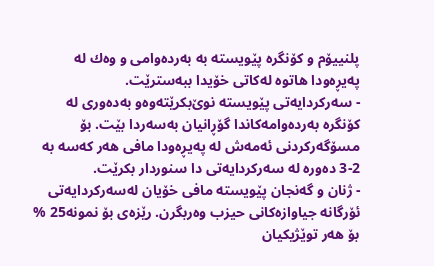پلنییۆم و كۆنگره‌ پێویسته‌ به‌ به‌رده‌وامی‌ و وه‌ك له‌ په‌یڕه‌ودا هاتوه‌ له‌كاتی‌ خۆیدا ببه‌سترێت.
- سه‌ركردایه‌تی‌ پێویسته‌ نوێ‌بكرێته‌وه‌و به‌ده‌وری‌ له‌ كۆنگره‌ به‌رده‌وامه‌كاندا گۆڕانیان به‌سه‌ردا بێت. بۆ مسۆگه‌ركردنی‌ ئه‌مه‌ش له‌ په‌یڕه‌ودا مافی‌ هه‌ر كه‌سه‌ به‌ 2-3 ده‌وره‌ له‌ سه‌ركردایه‌تی‌ دا سنوردار بكرێت.
- ژنان و گه‌نجان پێویسته‌ مافی‌ خۆیان له‌سه‌ركردایه‌تی‌ ئۆرگانه‌ جیاوازه‌كانی‌ حیزب وه‌ربگرن. رێزه‌ی‌ بۆ نمونه‌25 % بۆ هه‌ر توێژیكیان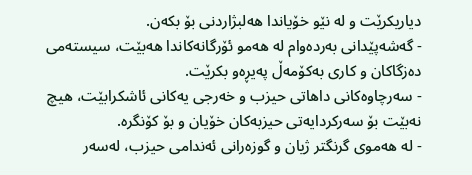دیاریكرێت و له‌ نێو خۆیاندا هه‌لبژاردنی‌ بۆ بكه‌ن.
- گه‌شه‌پێدانی‌ به‌رده‌وام له‌ هه‌مو ئۆرگانه‌كاندا هه‌بێت، سیسته‌می‌ ده‌زگاكان و كاری‌ به‌كۆمه‌ڵ په‌یڕه‌و بكرێت.
- سه‌رچاوه‌كانی‌ داهاتی‌ حیزب و خه‌رجی‌ یه‌كانی‌ ئاشكرابێت، هیچ نه‌بێت بۆ سه‌ركردایه‌تی‌ حیزبه‌كان خۆیان و بۆ كۆنگره‌.
- له‌ هه‌موی‌ گرنگتر ژیان و گوزه‌رانی‌ ئه‌ندامی‌ حیزب، له‌سه‌ر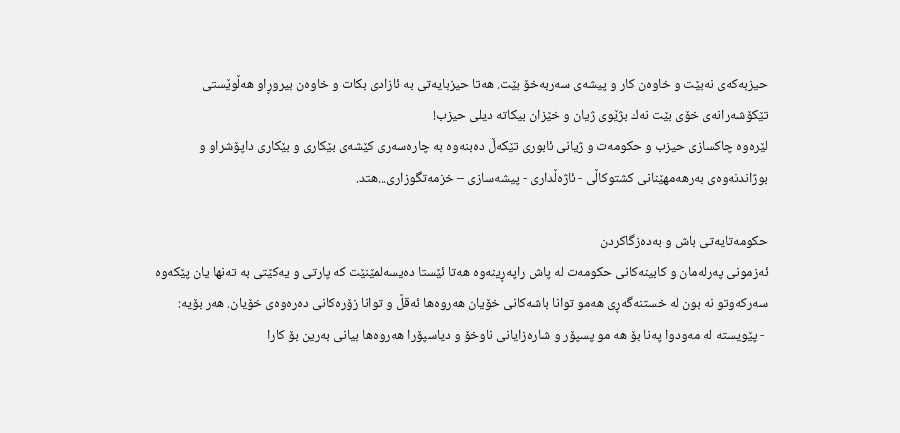حیزبه‌كه‌ی‌ نه‌بێت و خاوه‌ن كار و پیشه‌ی‌ سه‌ربه‌خۆ بێت. هه‌تا حیزبایه‌تی‌ به‌ ئازادی‌ بكات و خاوه‌ن بیروڕاو هه‌ڵوێستی‌ تێكۆشه‌رانه‌ی‌ خۆی‌ بێت نه‌ك بژێوی‌ ژیان و خێزان بیكاته‌ دیلی‌ حیزب!
لێره‌وه‌ چاكسازی‌ حیزب و حكومه‌ت و ژیانی‌ ئابوری‌ تێكه‌ڵ ده‌بنه‌وه‌ به‌ چاره‌سه‌ری‌ كێشه‌ی‌ بێكاری‌ و بێكاری‌ داپۆشراو و بوژاندنه‌وه‌ی‌ به‌رهه‌مهێنانی‌ كشتوكاڵی‌ - ئاژه‌ڵداری‌ - پیشه‌سازی‌ – خزمه‌تگوزاری‌...هتد.

حكومه‌تایه‌تی‌ باش و به‌ده‌زگاكردن
ئه‌زمونی‌ په‌رله‌مان و كابینه‌كانی‌ حكومه‌ت له‌ پاش راپه‌ڕینه‌وه‌ هه‌تا ئێستا ده‌یسه‌لمێنێت كه‌ پارتی‌ و یه‌كێتی‌ به‌ ته‌نها یان پێكه‌وه‌ سه‌ركه‌وتو نه‌ بون له‌ خستنه‌گه‌ڕی‌ هه‌مو توانا باشه‌كانی‌ خۆیان هه‌روه‌ها ئه‌قڵ و توانا زۆره‌كانی‌ ده‌ره‌وه‌ی‌ خۆیان. هه‌ر بۆیه‌:
 - پێویسته‌ له‌ مه‌ودوا په‌نا بۆ هه‌ مو پسپۆر و شاره‌زایانی‌ ناوخۆ و دیاسپۆرا هه‌روه‌ها بیانی‌ به‌رین بۆ كارا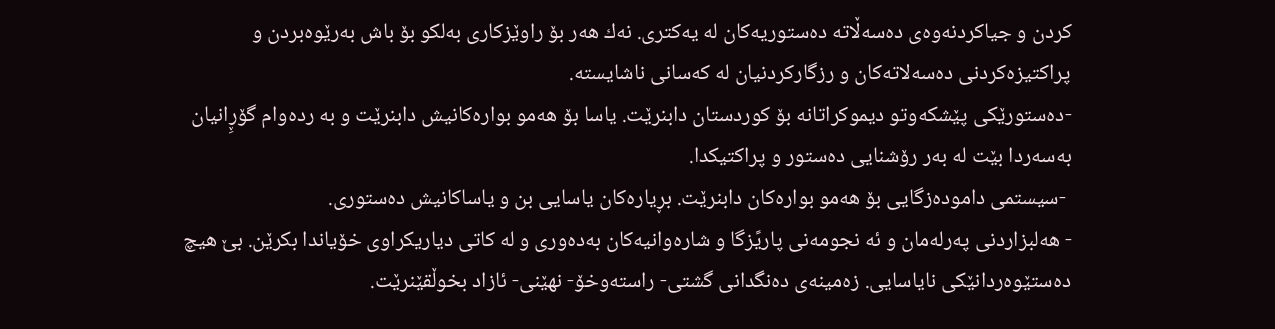كردن و جیاكردنه‌وه‌ی‌ ده‌سه‌ڵاته‌ ده‌ستوریه‌كان له‌ یه‌كتری‌. نه‌ك هه‌ر بۆ راوێزكاری‌ به‌لكو بۆ باش به‌رێوه‌بردن و پراكتیزه‌كردنی‌ ده‌سه‌لاته‌كان و رزگاركردنیان له‌ كه‌سانی‌ ناشایسته‌.
-ده‌ستورێكی‌ پێشكه‌وتو دیموكراتانه‌ بۆ كوردستان دابنرێت. یاسا بۆ هه‌مو بواره‌كانیش دابنرێت و به‌ رده‌وام گۆڕِانیان به‌سه‌ردا بێت له‌ به‌ر رۆشنایی‌ ده‌ستور و پراكتیكدا.
 -سیستمی‌ داموده‌زگایی‌ بۆ هه‌مو بواره‌كان دابنرێت. بڕیاره‌كان یاسایی‌ بن و یاساكانیش ده‌ستوری‌.
- هه‌لبزاردنی‌ په‌رله‌مان و ئه‌ نجومه‌نی‌ پاریًزگا و شاره‌وانیه‌كان به‌ده‌وری و له‌ كاتی‌ دیاریكراوی‌ خۆیاندا بكرێن. بێ هیچ ده‌ستێوه‌ردانێكی‌ نایاسایی‌. زه‌مینه‌ی‌ ده‌نگدانی‌ گشتی‌- راسته‌وخۆ- نهێنی‌- ئازاد بخوڵقێنرێت.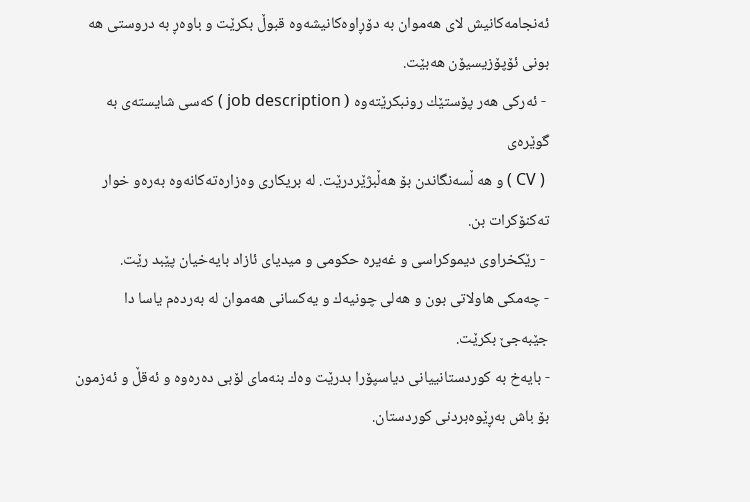ئه‌نجامه‌كانیش لای‌ هه‌موان به‌ دۆڕاوه‌كانیشه‌وه‌ قبوڵ بكرێت و باوه‌ڕ به‌ دروستی‌ هه‌ بونی‌ ئۆپۆزیسیۆن هه‌بێت.
 - ئه‌ركی‌ هه‌ر پۆستێك رونبكرێته‌وه‌ ( job description ) كه‌سی‌ شایسته‌ی‌ به‌ گوێره‌ی‌
 ( CV ) و هه‌ ڵسه‌نگاندن بۆ هه‌ڵبژێردرێت. له‌ بریكاری‌ وه‌زاره‌ته‌كانه‌وه‌ به‌ره‌و خوار ته‌كنۆكرات بن.
 - رێكخراوی‌ دیموكراسی‌ و غه‌یره‌ حكومی‌ و میدیای‌ ئازاد بایه‌خیان پێبد رێت.
- چه‌مكی‌ هاولاتی‌ بون و هه‌لی‌ چونیه‌ك و یه‌كسانی‌ هه‌موان له‌ به‌رده‌م یاسا دا جێبه‌جێ بكرێت.
- بایه‌خ به‌ كوردستانییانی‌ دیاسپۆرا بدرێت وه‌ك بنه‌مای‌ لۆبی‌ ده‌ره‌وه‌ و ئه‌قڵ و ئه‌زمون بۆ باش به‌ڕێوه‌بردنی‌ كوردستان.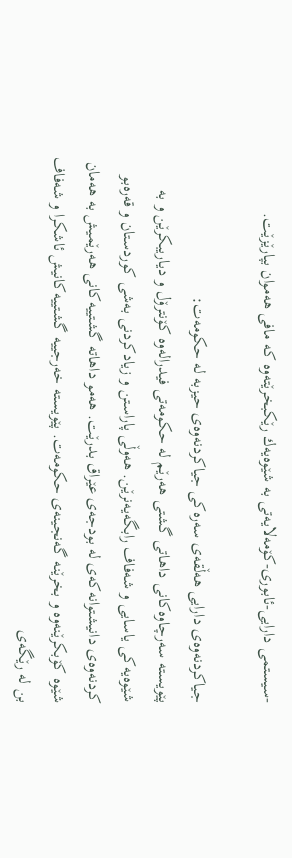-سیستمی‌ دارایی‌-ئابوری‌-كۆمه‌لایه‌تی‌ به‌ شێوه‌یه‌ك رێكبخرێته‌وه‌ كه‌ مافی‌ هه‌موان بپارێزێت.

جیاكردنه‌وه‌ی‌ دارایی‌ هه‌ڵقه‌ی‌ سه‌ره‌كی‌ جیاكردنه‌وه‌ی‌ حیزبه‌ له‌ حكومه‌ت:
پێویسته‌ سه‌رچاوه‌كانی‌ داهاتی‌ گشتی هه‌رێم له‌ حكومه‌تی‌ فیدراله‌وه‌ كۆنترۆل و دیاریبكرێن و به‌ شێوه‌یه‌كی‌ یاسایی‌ و شه‌فاف رابگه‌یه‌نرێن. هه‌وڵی‌ پاراستن و زیادكردنی‌ به‌شی‌ كوردستان و قه‌ره‌بو كردنه‌وه‌ی‌ دانیشتوانه‌كه‌ی‌ له‌ بودجه‌ی‌ عێراق بدرێت. هه‌مو داهاته‌ گشتییه‌كانی‌ هه‌رێمیش به‌ هه‌مان شێوه‌ كۆبكرێنه‌وه‌ و بخرێنه‌ گه‌نجینه‌ی‌ حكومه‌ت. پێویسته‌ خه‌رجییه‌ گشتییه‌كانیش ئاشكرا و شه‌فاف بن له‌ رێگه‌ی‌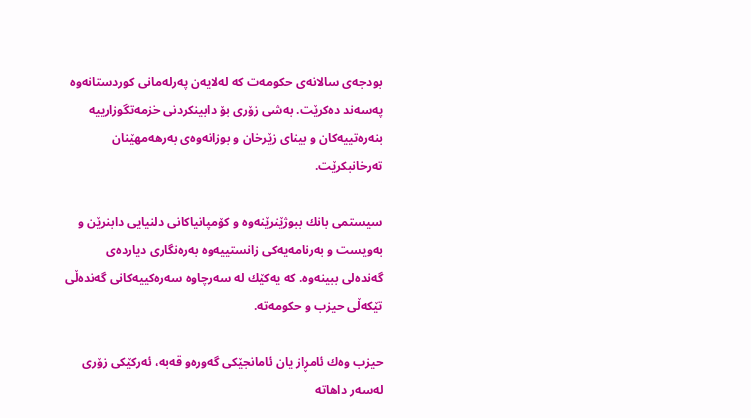بودجه‌ی‌ سالانه‌ی‌ حكومه‌ت كه‌ له‌لایه‌ن په‌رله‌مانی‌ كوردستانه‌وه‌ په‌سه‌ند ده‌كرێت. به‌شی‌ زۆری‌ بۆ دابینكردنی‌ خزمه‌تگوزارییه‌ بنه‌ره‌تییه‌كان و بینای‌ زێرخان و بوزانه‌وه‌ی‌ به‌رهه‌مهێنان ته‌رخانبكرێت.

سیستمی‌ بانك ببوژێنرێنه‌وه‌ و كۆمپانیاكانی‌ دلنیایی‌ دابنرێن و به‌ویست و به‌رنامه‌یه‌كی‌ زانستییه‌وه‌ به‌ره‌نگاری‌ دیارده‌ی‌ گه‌نده‌لی‌ ببینه‌وه‌. كه‌ یه‌كێك له‌ سه‌رچاوه‌ سه‌ره‌كییه‌كانی‌ گه‌نده‌ڵی‌ تێكه‌ڵی‌ حیزب و حكومه‌ته‌.

حیزب وه‌ك ئامڕاز یان ئامانجێكی‌ گه‌وره‌و قه‌به‌، ئه‌ركێكی‌ زۆری‌ له‌سه‌ر داهاته‌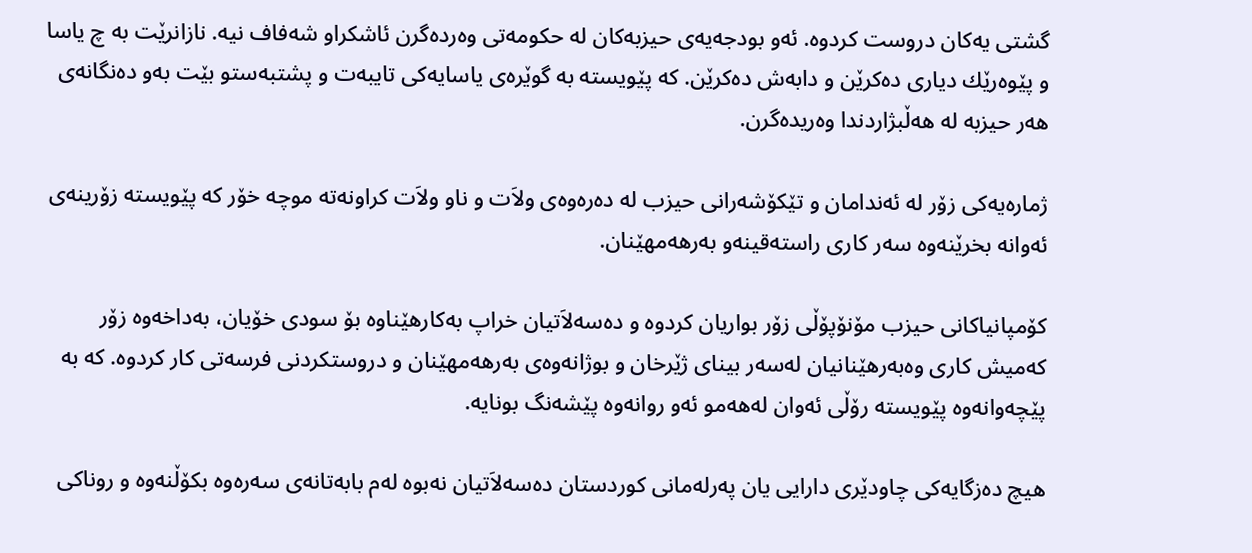گشتی‌ یه‌كان دروست كردوه‌. ئه‌و بودجه‌یه‌ی‌ حیزبه‌كان له‌ حكومه‌تی‌ وه‌رده‌گرن ئاشكراو شه‌فاف نیه‌. نازانرێت به‌ چ یاسا و پێوه‌رێك دیاری‌ ده‌كرێن و دابه‌ش ده‌كرێن. كه‌ پێویسته‌ به‌ گوێره‌ی‌ یاسایه‌كی‌ تایبه‌ت و پشتبه‌ستو بێت به‌و ده‌نگانه‌ی‌ هه‌ر حیزبه‌ له‌ هه‌ڵبژاردندا وه‌ریده‌گرن.

ژماره‌یه‌كی‌ زۆر له‌ ئه‌ندامان و تێكۆشه‌رانی‌ حیزب له‌ ده‌ره‌وه‌ی‌ ولاَت و ناو ولاَت كراونه‌ته‌ موچه‌ خۆر كه‌ پێویسته‌ زۆرینه‌ی‌ ئه‌وانه‌ بخرێنه‌وه‌ سه‌ر كاری‌ راسته‌قینه‌و به‌رهه‌مهێنان.

كۆمپانیاكانی‌ حیزب مۆنۆپۆڵی‌ زۆر بواریان كردوه‌ و ده‌سه‌لاَتیان خراپ به‌كارهێناوه‌ بۆ سودی‌ خۆیان، به‌داخه‌وه‌ زۆر كه‌میش كاری‌ وه‌به‌رهێنانیان له‌سه‌ر بینای‌ ژێرخان و بوژانه‌وه‌ی‌ به‌رهه‌مهێنان و دروستكردنی‌ فرسه‌تی‌ كار كردوه‌. كه‌ به‌ پێچه‌وانه‌وه‌ پێویسته‌ رۆڵی‌ ئه‌وان له‌هه‌مو ئه‌و روانه‌وه‌ پێشه‌نگ بونایه‌.

هیچ ده‌زگایه‌كی‌ چاودێری‌ دارایی‌ یان په‌رله‌مانی‌ كوردستان ده‌سه‌لاَتیان نه‌بوه‌ له‌م بابه‌تانه‌ی‌ سه‌ره‌وه‌ بكۆڵنه‌وه‌ و روناكی‌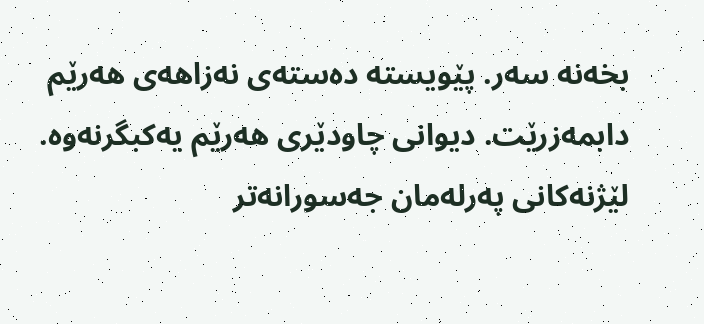بخه‌نه‌ سه‌ر. پێویسته‌ ده‌سته‌ی‌ نه‌زاهه‌ی‌ هه‌رێم دابمه‌زرێت. دیوانی‌ چاودێری‌ هه‌رێم یه‌كبگرنه‌وه‌. لێژنه‌كانی‌ په‌رله‌مان جه‌سورانه‌تر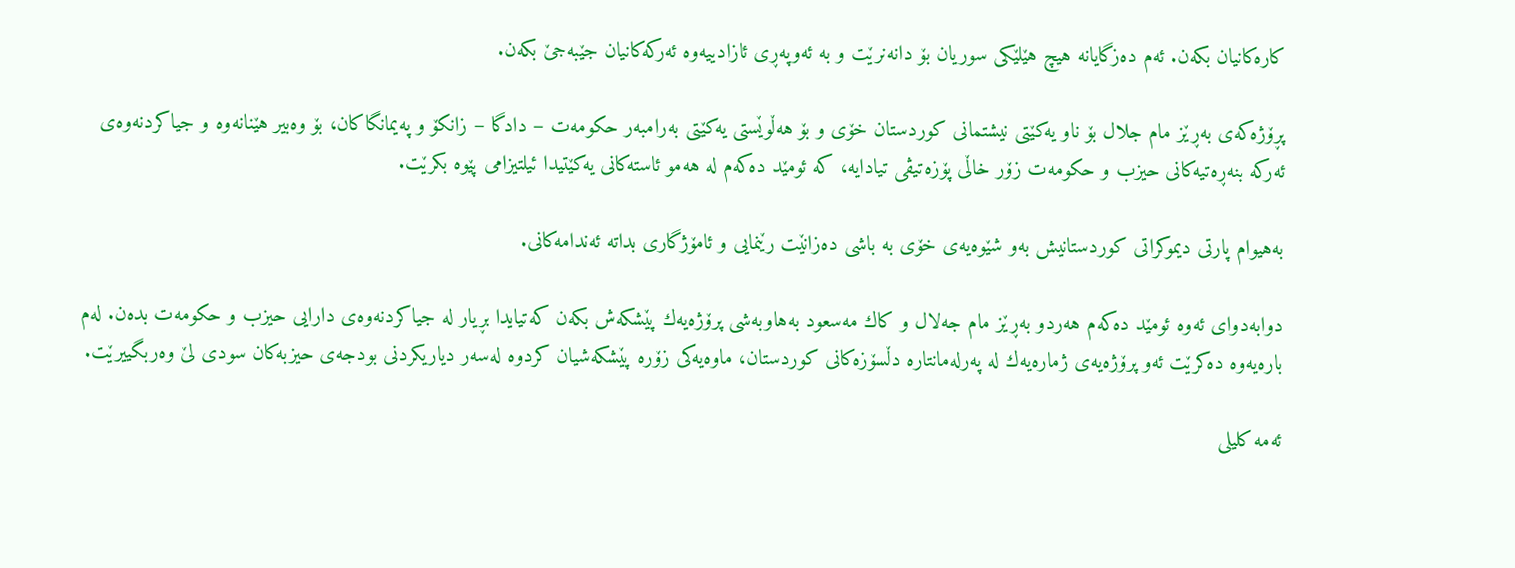كاره‌كانیان بكه‌ن. ئه‌م ده‌زگایانه‌ هیچ هێلێكی‌ سوریان بۆ دانه‌نرێت و به‌ ئه‌وپه‌ڕی‌ ئازادییه‌وه‌ ئه‌ركه‌كانیان جێبه‌جێ‌ بكه‌ن.

پڕۆژه‌كه‌ی‌ به‌ڕێز مام جلال بۆ ناو یه‌كێتی‌ نیشتمانی‌ كوردستان خۆی‌ و بۆ هه‌ڵوێستی‌ یه‌كێتی‌ به‌رامبه‌ر حكومه‌ت – دادگا – زانكۆ و په‌یمانگاكان، بۆ وه‌بیر هێنانه‌وه‌ و جیاكردنه‌وه‌ی‌ ئه‌ركه‌ بنه‌ڕه‌تیه‌كانی‌ حیزب و حكومه‌ت زۆر خاڵی‌ پۆزه‌تیڤی‌ تیادایه‌، كه‌ ئومێد ده‌كه‌م له‌ هه‌مو ئاسته‌كانی‌ یه‌كێتیدا ئیلتیزامی‌ پێوه‌ بكرێت.

به‌هیوام پارتی‌ دیموكراتی‌ كوردستانیش به‌و شێوه‌یه‌ی‌ خۆی‌ به‌ باشی‌ ده‌زانێت رێنمایی‌ و ئامۆژگاری‌ بداته‌ ئه‌ندامه‌كانی‌.

دوابه‌دوای‌ ئه‌وه‌ ئومێد ده‌كه‌م هه‌ردو به‌ڕێز مام جه‌لال و كاك مه‌سعود به‌هاوبه‌شی‌ پرۆژه‌یه‌ك پێشكه‌ش بكه‌ن كه‌تیایدا بڕیار له‌ جیاكردنه‌وه‌ی‌ دارایی‌ حیزب و حكومه‌ت بده‌ن. له‌م باره‌یه‌وه‌ ده‌كرێت ئه‌و پرۆژه‌یه‌ی‌ ژماره‌یه‌ك له‌ په‌رله‌مانتاره‌ دڵسۆزه‌كانی‌ كوردستان، ماوه‌یه‌كی‌ زۆره‌ پێشكه‌شیان كردوه‌ له‌سه‌ر دیاریكردنی‌ بودجه‌ی‌ حیزبه‌كان سودی‌ لێ‌ وه‌ربگییرێت.

ئه‌مه‌ كلیلی‌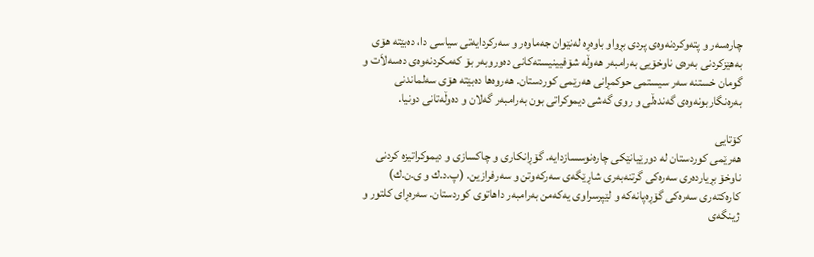چاره‌سه‌ر و پته‌وكردنه‌وه‌ی‌ پردی‌ بڕواو باوه‌ڕه‌ له‌نێوان جه‌ماوه‌ر و سه‌ركردایه‌تی‌ سیاسی‌ دا، ده‌بێته‌ هۆی به‌هێزكردنی‌ به‌ره‌ی‌ ناوخۆیی‌ به‌رامبه‌ر هه‌وڵه‌ شۆفیینیسته‌كانی‌ ده‌وروبه‌ر بۆ كه‌مكردنه‌وه‌ی‌ ده‌سه‌لاَت و گومان خستنه‌ سه‌ر سیستمی‌ حوكمڕانی هه‌رێمی‌ كوردستان. هه‌روه‌ها ده‌بێته‌ هۆی سه‌لماندنی‌ به‌ره‌نگاربونه‌وه‌ی‌ گه‌نده‌ڵی‌ و روی‌ گه‌شی‌ دیموكراتی‌ بون به‌رامبه‌ر گه‌لان و ده‌وڵه‌تانی‌ دونیا.

كۆتایی‌
هه‌رێمی‌ كوردستان له‌ دورێیانێكی‌ چاره‌نوسسازدایه‌. گۆڕانكاری‌ و چاكسازی‌ و دیموكراتیزه‌ كردنی‌ ناوخۆ بڕیارده‌ری‌ سه‌ره‌كی‌ گرتنه‌به‌ری‌ شاڕێگه‌ی‌ سه‌ركه‌وتن و سه‌رفرازین. (پ.د.ك و ی‌.ن.ك) كاره‌كته‌ری‌ سه‌ره‌كی‌ گۆڕه‌پانه‌كه‌ و لێپرسراوی‌ یه‌كه‌من به‌رامبه‌ر داهاتوی‌ كوردستان. سه‌ره‌ڕای‌ كلتور و ژینگه‌ی‌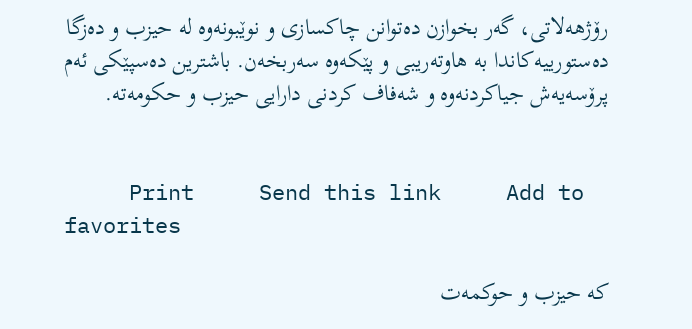رۆژهه‌لاتی‌، گه‌ر بخوازن ده‌توانن چاكسازی‌ و نوێبونه‌وه‌ له‌ حیزب و ده‌زگا ده‌ستورییه‌كاندا به‌ هاوته‌ریبی‌ و پێكه‌وه‌ سه‌ربخه‌ن. باشترین ده‌سپێكی‌ ئه‌م پرۆسه‌یه‌ش جیاكردنه‌وه‌ و شه‌فاف كردنی‌ دارایی‌ حیزب و حكومه‌ته‌.


     Print     Send this link     Add to favorites

که‌ حیزب و حوکمه‌ت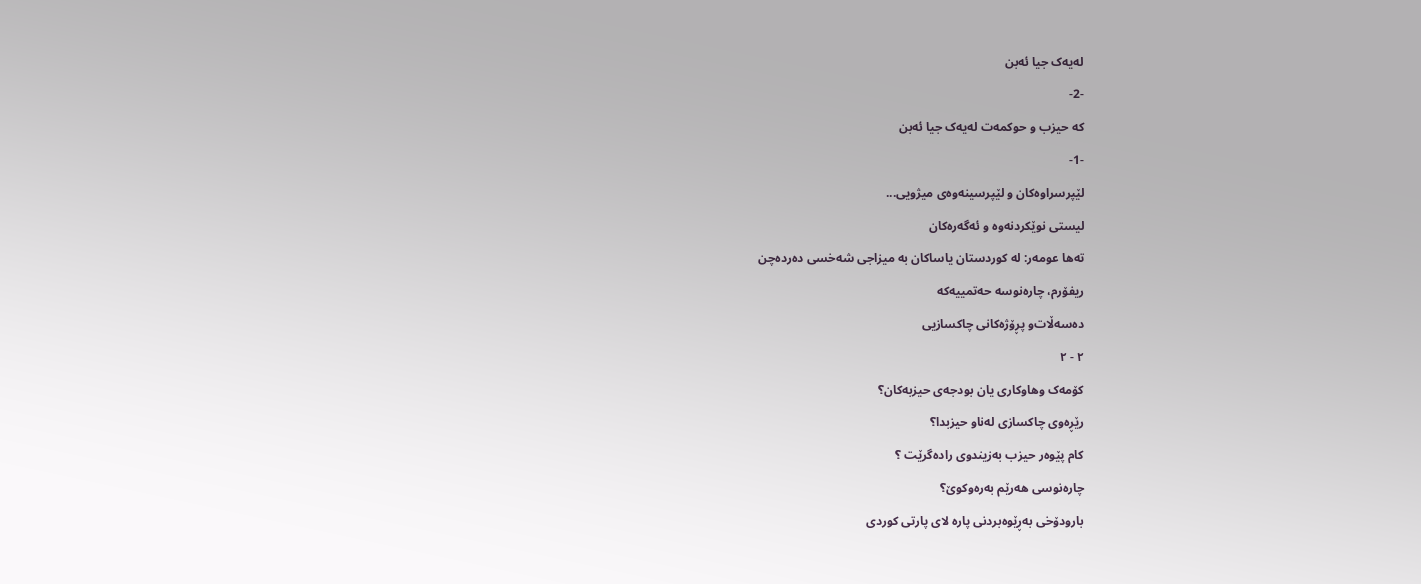له‌یه‌ک جیا ئه‌بن
-2-
که‌ حیزب و حوکمه‌ت له‌یه‌ک جیا ئه‌بن
-1-
لێپرسراوه‌كان و لێپرسینه‌وه‌ی میژویی...
لیستی نوێكردنه‌وه‌ و ئه‌گه‌ره‌كان
ته‌ها عومه‌ر: له‌ كوردستان یاساكان به‌ میزاجی شه‌خسی ده‌رده‌چن
ریفۆرم، چاره‌نوسه‌ حه‌تمییه‌كه‌
ده‌سه‌ڵات‌و پڕۆژه‌کانی چاکسازیی
٢ - ٢
کۆمه‌ک وهاوکاری یان بودجه‌ی حیزبه‌کان؟
رێڕه‌وی‌ چاكسازی‌ له‌ناو حیزبدا؟
كام پێوه‌ر حیزب به‌زیندوی‌ راده‌گرێت ؟
چارەنوسی هەرێم بەرەوکوێ؟
بارودۆخی به‌ڕێوه‌بردنی پاره‌ لای پارتی كوردی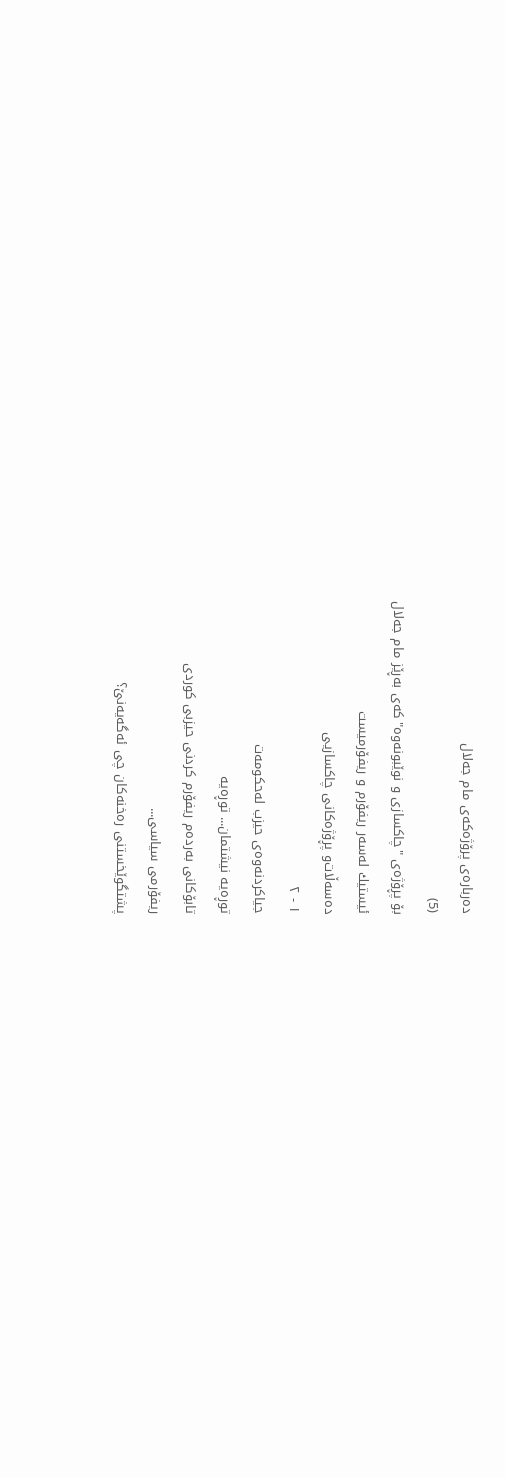ده‌رباره‌ی‌ پرۆژه‌كه‌ی‌ مام جه‌لال
(5)
بۆ پڕۆژه‌ی‌ "چاكسازی‌ و نوێبونه‌وه‌"كه‌ی‌ به‌ڕێز مام جه‌لال
ئیستیك له‌سه‌ر ریفۆرم و ریفۆرمیست
ده‌سه‌ڵات‌و پڕۆژه‌کانی چاکسازیی
١ - ٢
جیاكردنه‌وه‌ی‌ حیزب له‌حكومه‌ت
توڕه‌یه‌ نیشتمان... توڕه‌یه‌
تابۆكانی‌ به‌رده‌م ریفۆرم كردنی‌ حیزبی‌ كوردی‌
ریفۆرمی سیاسی...
پشتگوێخستنی ره‌خنه‌کان چی ئه‌گه‌یه‌نێ؟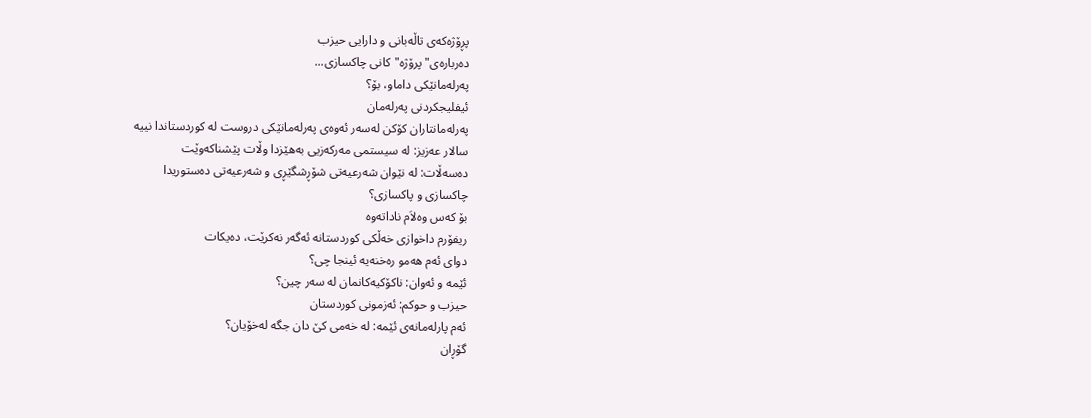پڕۆژه‌كه‌ی‌ تاڵه‌بانی‌ و دارایی‌ حیزب
ده‌رباره‌ی‌"پرۆژه‌"كانی‌ چاكسازی‌...
په‌رله‌مانێكی‌ داماو، بۆ؟
ئیفلیجكردنی په‌‌رله‌‌مان
په‌رله‌مانتاران كۆكن له‌سه‌ر ئه‌وه‌ی‌ په‌رله‌مانێكی‌ دروست له‌ كوردستاندا نییه‌
سالار عه‌زیز: له‌ سیستمی مه‌ركه‌زیی به‌هێزدا وڵات پێشناكه‌وێت
ده‌سه‌ڵات: له‌ نێوان شه‌رعیه‌تی‌ شۆڕشگێڕی و شه‌رعیه‌تی‌ ده‌ستوریدا
چاکسازی و پاکسازی؟
بۆ كه‌س وه‌لاَم ناداته‌وه‌
ریفۆرم داخوازی‌ خه‌ڵكی‌ كوردستانه‌ ئه‌گه‌ر نه‌كرێت، ده‌یكات
دوای ئه‌م هه‌مو ره‌خنه‌یه‌ ئینجا چی؟
ئێمه‌ و ئه‌وان: ناکۆکیه‌کانمان له‌ سه‌ر چین؟
حیزب و حوکم: ئه‌زمونی کوردستان
ئه‌م پارله‌مانه‌ی ئێمه‌: له‌ خه‌می کێ دان جگه‌ له‌خۆیان؟
گۆڕان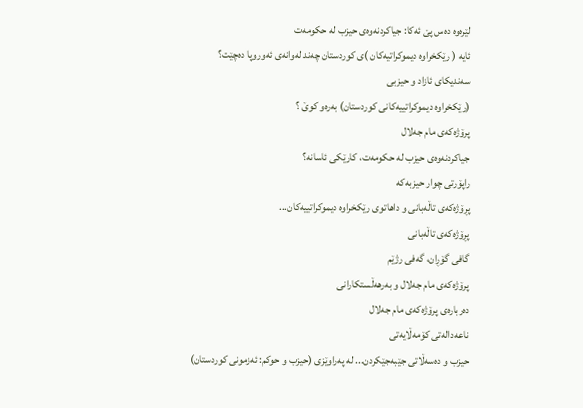لێره‌وه‌ ده‌س پێ ئه‌کا: جیاکردنه‌وه‌ی حیزب له‌ حکومه‌ت
ئایه‌ ( رێكخراوه‌ دیموكراتیه‌كان )ی كوردستان چه‌ند له‌وانه‌ی ئه‌وروپا ده‌چێت؟
سه‌ندیكای‌ ئازاد ‌و حیزبی‌
(رێكخراوه‌ دیموكراتییه‌كانی كوردستان) به‌ره‌و كوێ‌ ؟
پرۆژه‌که‌ی مام جه‌لال
جیاكردنه‌وه‌ی‌ حیزب له‌ حكومه‌ت، كارێكی‌ ئاسانه‌؟
راپۆرتی‌ چوار حیزبه‌كه‌
پڕۆژه‌كه‌ی‌ تاڵه‌بانی‌ و داهاتوی‌ رێكخراوه‌ دیموكراتییه‌كان...
پڕۆژه‌كه‌ی‌ تاڵه‌بانی‌
گافی گۆڕان‌، گه‌فی رژێم
پرۆژه‌كه‌ی‌ مام جه‌لال و به‌رهه‌ڵستكارانی‌
ده‌رباره‌ی‌ پرۆژه‌كه‌ی‌ مام جه‌لال
ناعه‌داله‌تی كۆمه‌ڵایه‌تی
حیزب و ده‌سه‌ڵاتی‌ جێبه‌جێكردن... له‌ په‌راوێزی ‌(حیزب و حوكم: ئه‌زمونی‌ كوردستان)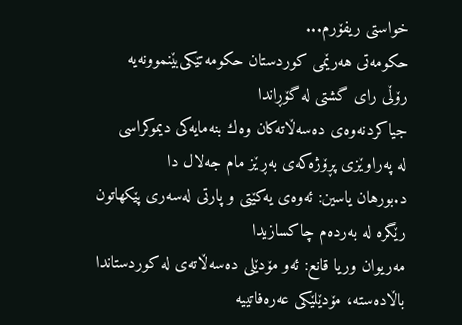خواستی‌ ریفۆرم...
حكومه‌تی‌ هه‌رێمی‌ كوردستان حكومه‌تێكی‌بێنموونه‌یه‌
رۆڵی‌ رای‌ گشتی‌ له‌ گۆڕاندا
جیاكردنه‌وه‌ی‌ ده‌سه‌ڵاته‌كان وه‌ك بنه‌مایه‌كی‌ دیموكراسی‌
له‌ په‌راوێزی‌ پڕۆژه‌كه‌ی‌ به‌ڕێز مام جه‌لال دا
د.بورهان یاسین: ئه‌وه‌ی‌ یه‌كێتی‌ ‌و پارتی‌ له‌سه‌ری‌ پێكهاتون رێگره‌ له‌ به‌رده‌م چاكسازیدا
مه‌ریوان وریا قانع: ئه‌و مۆدێلی‌ ده‌سه‌ڵاته‌ی‌ له‌ كوردستاندا باڵاده‌سته‌، مۆدێلێكی‌ عه‌ره‌فاتییه‌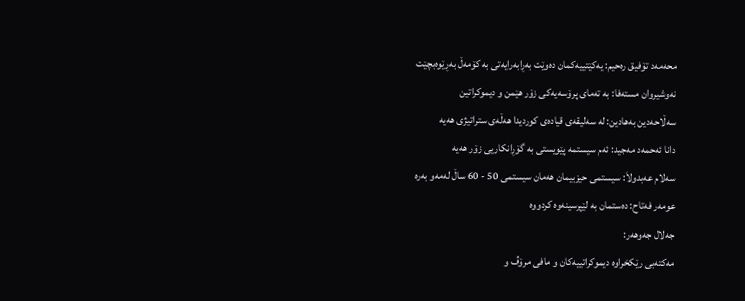محه‌مه‌د تۆفیق ره‌حیم: یەكێتییەكمان دەوێت بەڕابەرایەتی بە كۆمەڵ بەڕێوەبچێت
نه‌وشیروان مسته‌فا: بە تەمای پرۆسەیەكی زۆر هێمن و دیموكراتین
سه‌ڵاحه‌دین به‌هادین: له‌ سه‌لیقه‌ی‌ قیاده‌ی‌ كوردیدا هه‌ڵه‌ی‌ ستراتیژی‌ هه‌یه‌
دانا ئه‌حمه‌د مه‌جید: ئه‌م سیستمه‌ پێویستی به‌ گۆڕانكاریی زۆر هه‌یه‌
سه‌لام عه‌بدولاَ: سیستمی‌ حیزبیمان هه‌مان سیستمی‌ 50 - 60 ساڵ له‌مه‌و به‌ره‌
عومه‌ر فه‌تاح: ده‌ستمان به‌ لێپرسینه‌وه‌ كردووه‌
جه‌لال جه‌وهه‌ر:
مه‌كته‌بی‌ رێكخراوه‌ دیموكراتییه‌كان و مافی‌ مرۆڤ و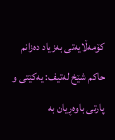كۆمه‌ڵایه‌تی‌ به‌زیاد ده‌زانم
حاكم شێخ له‌تیف: یه‌كێتی‌ و پارتی‌ باوه‌ڕیان به‌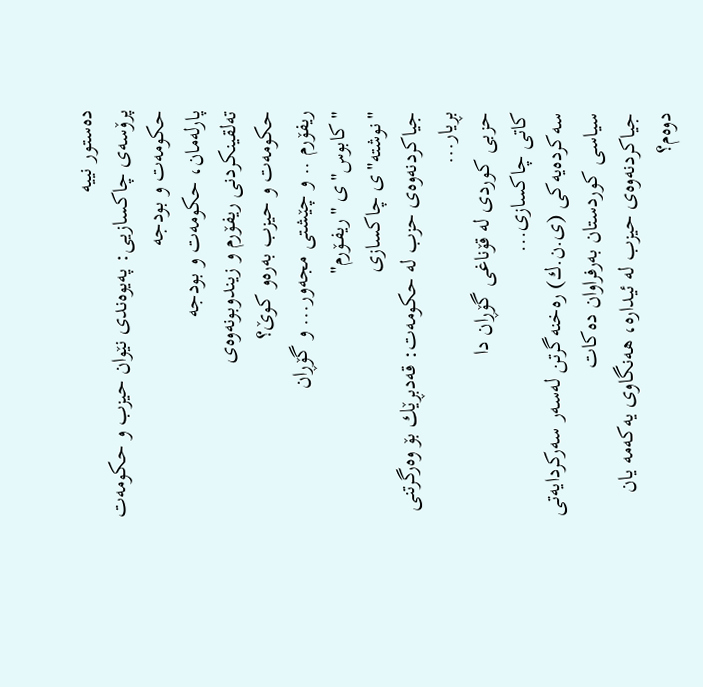ده‌ستور نییه
پرۆسه‌ی‌ چاكسازیی‌: په‌یوه‌ندی‌ نێوان حیزب و حكومه‌ت
حکومه‌ت و بودجه
پارله‌مان، حکومه‌ت و بودجه
ته‌لقینكردنی ریفۆرم ‌و زیندوبونه‌وه‌ی
حكومه‌ت ‌و حیزب به‌ره‌و كوێ‌؟
ریفۆرم .. و چێشتی مجه‌ور... و گۆڕان
"كابوس"ی "ریفـۆرم"
"نوشته‌"ی‌ چاكسازی
جیاكردنه‌وه‌ی‌ حزب له‌ حكومه‌ت: قه‌دبڕێك بۆ وه‌رگرتنی‌ بڕیار...
حزبی كوردی له‌ قۆناغی گۆڕان دا
كاتی چاكسازی...
سه‌كرده‌یه‌كی (ی‌.ن.ك) ره‌خنه‌گرتن له‌سه‌ر سه‌ركردایه‌تی‌ سیاسی كوردستان به‌رفراوان ده‌كات
جیاكردنه‌وه‌ی‌ حیزب له‌ ئیداره‌، هه‌نگاوی یه‌که‌مه‌ یان دوه‌م‌؟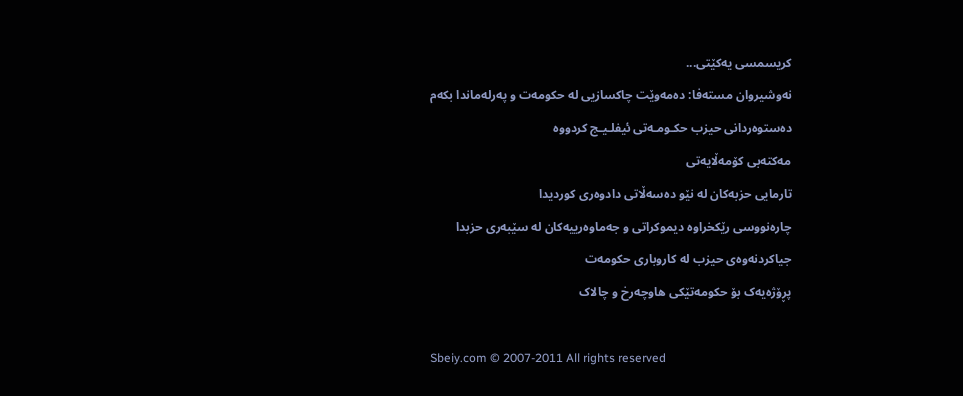كریسمسی‌ یه‌كێتی‌...
نه‌وشیروان مسته‌فا: ده‌مه‌وێت چاكسازیی‌ له‌ حكومه‌ت و په‌رله‌ماندا بكه‌م
ده‌ستوه‌ردانی‌ حیزب حكـومـه‌تی‌ ئیفلـیـج كردووه‌
مه‌كته‌بی‌ كۆمه‌ڵایه‌تی‌
تارمایی‌ حزبه‌كان له‌ نێو ده‌سه‌ڵاتی‌ دادوه‌ری کوردیدا
چاره‌نووسی‌ رێكخراوه‌ دیموكراتی و جه‌ماوه‌رییه‌كان له‌ سێبه‌ری‌ حزبدا
جیاكردنه‌وه‌ی‌ حیزب له‌ كاروباری‌ حكومه‌ت
پڕۆژه‌یه‌ک بۆ حکومه‌تێکی هاوچه‌رخ و چالاک

Sbeiy.com © 2007-2011 All rights reserved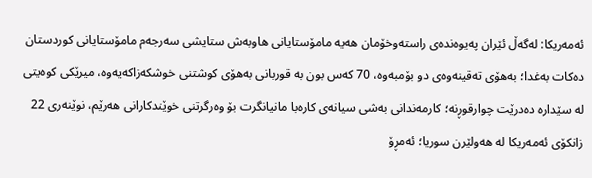ئه‌مه‌ریكا: له‌گه‌ڵ ئێران په‌یوه‌نده‌ی‌ راسته‌وخۆمان هه‌یه‌ مامۆستایانی هاوبه‌ش ستایشی سه‌رجه‌م مامۆستایانی‌ كوردستان ده‌كات به‌غدا؛ به‌هۆی ته‌قینه‌وه‌ی دو بۆمبه‌وه، 70 كه‌س بون به‌ قوربانی‌ به‌هۆی‌ كوشتنی‌ خوشكه‌زاكه‌یه‌وه‌، میرێكی كوه‌یتی‌ له‌ سێداره‌ ده‌درێت چوارقوڕنه‌؛ كارمه‌ندانی به‌شی سیانه‌ی كاره‌با مانیانگرت بۆ وه‌رگرتنی خوێندكارانی هه‌رێم، نوێنه‌ری‌ 22 زانكۆی‌ ئه‌مه‌ریكا له‌ هه‌ولێرن سوریا؛ ئه‌مڕۆ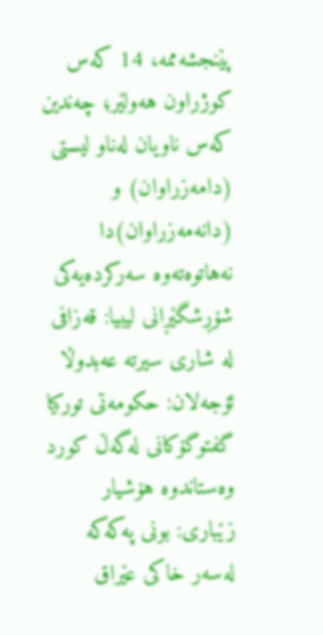پێنجشه‌ممه‌، 14 كه‌س كوژراون هه‌ولێر؛ چه‌ندین كه‌س ناویان له‌ناو ليستى (دامه‌زراوان) و (دانه‌مه‌زراوان)دا نه‌هاتوه‌ته‌وه‌ سه‌ركرده‌یه‌كی شۆڕشگێڕانی‌ لیبیا: قه‌زافی له‌ شاری‌ سیرته‌ عه‌بدوڵا ئۆجه‌لان: حكومه‌تی‌ توركیا گفتوگۆكانی‌ له‌گه‌ڵ كورد وه‌ستاندوه‌ هۆشیار زێباری‌: بونی په‌كه‌كه‌ له‌سه‌ر خاكی عێراق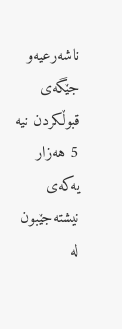ناشه‌رعیه‌و جێگه‌ی‌ قبوڵكردن نیه‌ 5 هه‌زار یه‌كه‌ی‌ نیشته‌جێبون له‌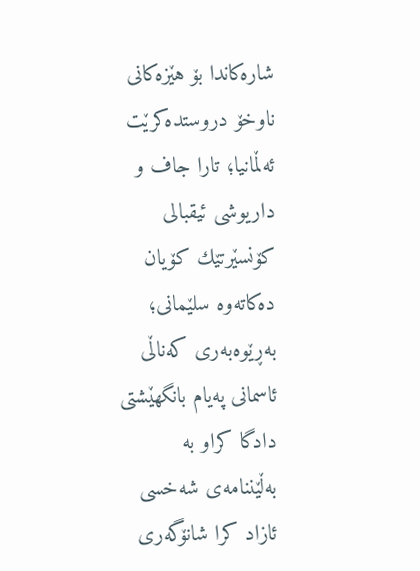شاره‌كاندا بۆ هێزه‌كانی ناوخۆ دروستده‌كرێت ئه‌ڵمانیا؛ تارا جاف و داریوشی‌ ئیقبالی‌ كۆنسێرتێك كۆیان ده‌كاته‌وه‌ سلێمانی؛ به‌ڕێوه‌به‌ری كه‌ناڵی ئاسمانی په‌یام بانگهێشتی دادگا کراو به‌ به‌ڵێننامه‌ی شه‌خسی ئازاد کرا شانۆگه‌ری‌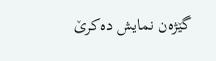گێژه‌ن نمایش ده‌كرێ